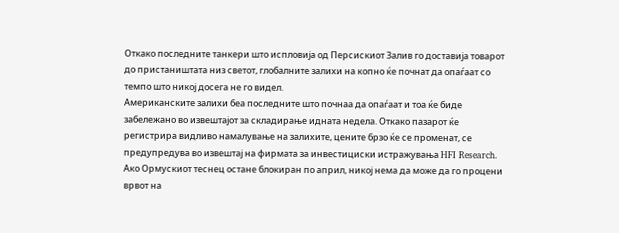Откако последните танкери што испловија од Персискиот Залив го доставија товарот до пристаништата низ светот, глобалните залихи на копно ќе почнат да опаѓаат со темпо што никој досега не го видел.
Американските залихи беа последните што почнаа да опаѓаат и тоа ќе биде забележано во извештајот за складирање идната недела. Откако пазарот ќе регистрира видливо намалување на залихите, цените брзо ќе се променат, се предупредува во извештај на фирмата за инвестициски истражувања HFI Research.
Ако Ормускиот теснец остане блокиран по април, никој нема да може да го процени врвот на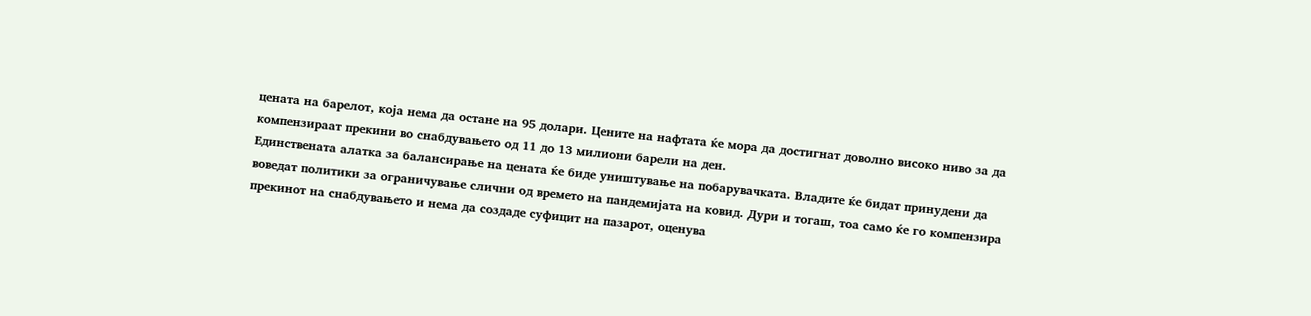цената на барелот, која нема да остане на 95 долари. Цените на нафтата ќе мора да достигнат доволно високо ниво за да компензираат прекини во снабдувањето од 11 до 13 милиони барели на ден.
Единствената алатка за балансирање на цената ќе биде уништување на побарувачката. Владите ќе бидат принудени да воведат политики за ограничување слични од времето на пандемијата на ковид. Дури и тогаш, тоа само ќе го компензира прекинот на снабдувањето и нема да создаде суфицит на пазарот, оценува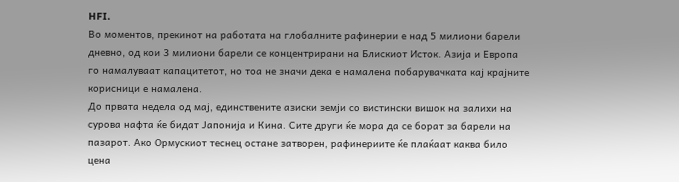HFI.
Во моментов, прекинот на работата на глобалните рафинерии е над 5 милиони барели дневно, од кои 3 милиони барели се концентрирани на Блискиот Исток. Азија и Европа го намалуваат капацитетот, но тоа не значи дека е намалена побарувачката кај крајните корисници е намалена.
До првата недела од мај, единствените азиски земји со вистински вишок на залихи на сурова нафта ќе бидат Јапонија и Кина. Сите други ќе мора да се борат за барели на пазарот. Ако Ормускиот теснец остане затворен, рафинериите ќе плаќаат каква било цена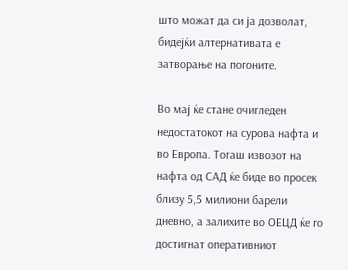што можат да си ја дозволат, бидејќи алтернативата е затворање на погоните.

Во мај ќе стане очигледен недостатокот на сурова нафта и во Европа. Тогаш извозот на нафта од САД ќе биде во просек близу 5,5 милиони барели дневно, а залихите во ОЕЦД ќе го достигнат оперативниот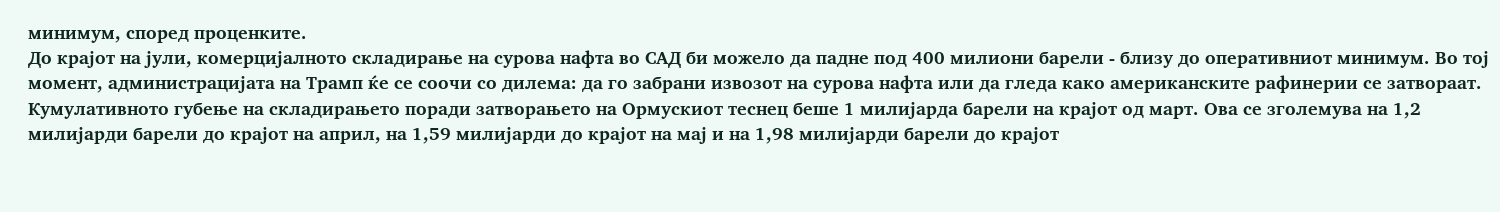минимум, според проценките.
До крајот на јули, комерцијалното складирање на сурова нафта во САД би можело да падне под 400 милиони барели - близу до оперативниот минимум. Во тој момент, администрацијата на Трамп ќе се соочи со дилема: да го забрани извозот на сурова нафта или да гледа како американските рафинерии се затвораат.
Кумулативното губење на складирањето поради затворањето на Ормускиот теснец беше 1 милијарда барели на крајот од март. Ова се зголемува на 1,2 милијарди барели до крајот на април, на 1,59 милијарди до крајот на мај и на 1,98 милијарди барели до крајот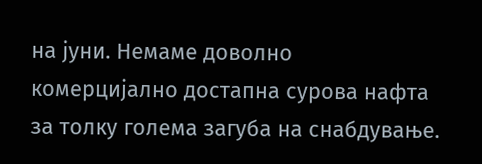на јуни. Немаме доволно комерцијално достапна сурова нафта за толку голема загуба на снабдување.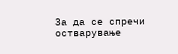За да се спречи остварување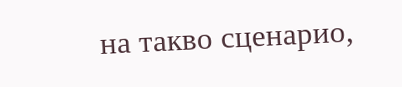на такво сценарио,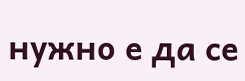нужно е да се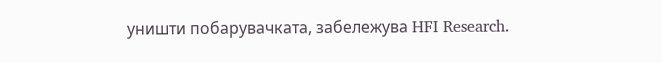уништи побарувачката, забележува HFI Research.